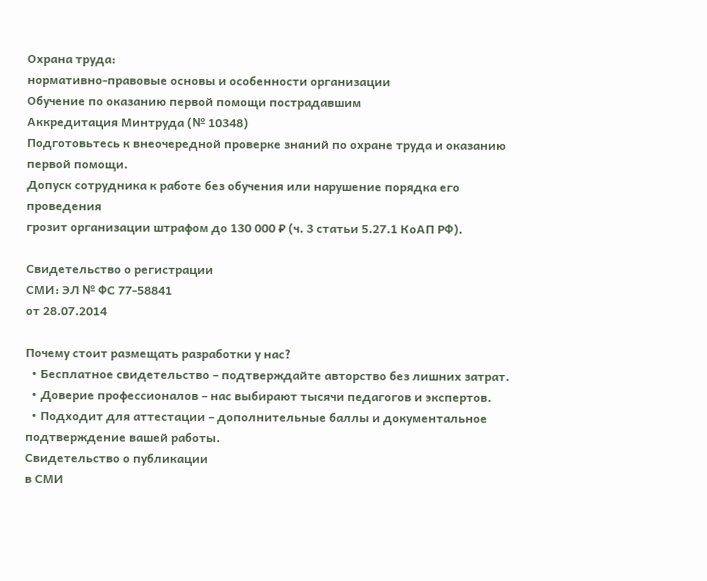Охрана труда:
нормативно-правовые основы и особенности организации
Обучение по оказанию первой помощи пострадавшим
Аккредитация Минтруда (№ 10348)
Подготовьтесь к внеочередной проверке знаний по охране труда и оказанию первой помощи.
Допуск сотрудника к работе без обучения или нарушение порядка его проведения
грозит организации штрафом до 130 000 ₽ (ч. 3 статьи 5.27.1 КоАП РФ).

Свидетельство о регистрации
СМИ: ЭЛ № ФС 77-58841
от 28.07.2014

Почему стоит размещать разработки у нас?
  • Бесплатное свидетельство – подтверждайте авторство без лишних затрат.
  • Доверие профессионалов – нас выбирают тысячи педагогов и экспертов.
  • Подходит для аттестации – дополнительные баллы и документальное подтверждение вашей работы.
Свидетельство о публикации
в СМИ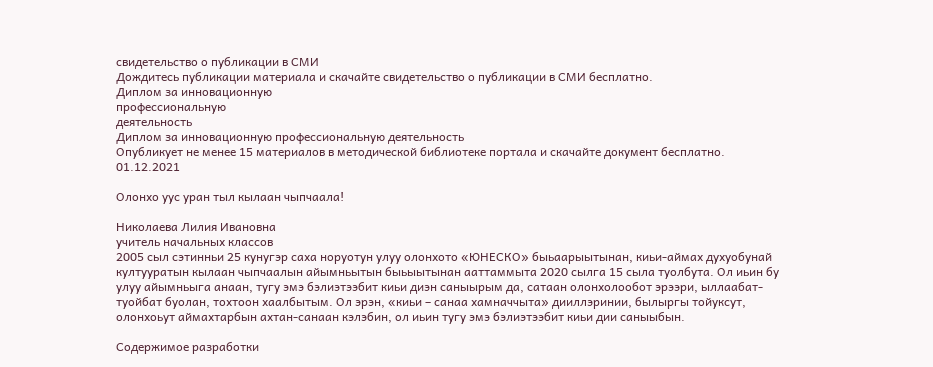свидетельство о публикации в СМИ
Дождитесь публикации материала и скачайте свидетельство о публикации в СМИ бесплатно.
Диплом за инновационную
профессиональную
деятельность
Диплом за инновационную профессиональную деятельность
Опубликует не менее 15 материалов в методической библиотеке портала и скачайте документ бесплатно.
01.12.2021

Олонхо уус уран тыл кылаан чыпчаала!

Николаева Лилия Ивановна
учитель начальных классов
2005 сыл сэтинньи 25 кунугэр саха норуотун улуу олонхото «ЮНЕСКО» быьаарыытынан, киьи-аймах духуобунай култууратын кылаан чыпчаалын айымньытын быьыытынан ааттаммыта 2020 сылга 15 сыла туолбута. Ол иьин бу улуу айымньыга анаан, тугу эмэ бэлиэтээбит киьи диэн саныырым да, сатаан олонхолообот эрээри, ыллаабат-туойбат буолан, тохтоон хаалбытым. Ол эрэн, «киьи – санаа хамначчыта» дииллэринии, былыргы тойуксут, олонхоьут аймахтарбын ахтан-санаан кэлэбин, ол иьин тугу эмэ бэлиэтээбит киьи дии саныыбын.

Содержимое разработки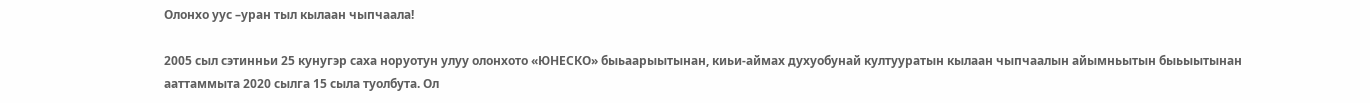Олонхо уус –уран тыл кылаан чыпчаала!

2005 сыл сэтинньи 25 кунугэр саха норуотун улуу олонхото «ЮНЕСКО» быьаарыытынан, киьи-аймах духуобунай култууратын кылаан чыпчаалын айымньытын быьыытынан ааттаммыта 2020 сылга 15 сыла туолбута. Ол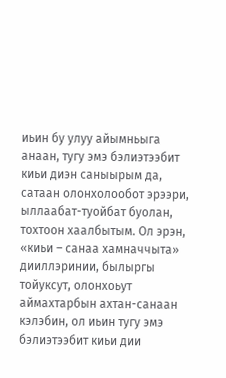иьин бу улуу айымньыга анаан, тугу эмэ бэлиэтээбит киьи диэн саныырым да, сатаан олонхолообот эрээри, ыллаабат-туойбат буолан, тохтоон хаалбытым. Ол эрэн, «киьи – санаа хамначчыта» дииллэринии, былыргы тойуксут, олонхоьут аймахтарбын ахтан-санаан кэлэбин, ол иьин тугу эмэ бэлиэтээбит киьи дии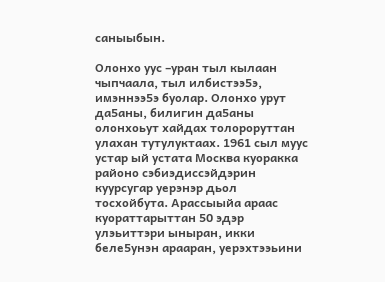саныыбын.

Олонхо уус –уран тыл кылаан чыпчаала, тыл илбистээ5э, имэннээ5э буолар. Олонхо урут да5аны, билигин да5аны олонхоьут хайдах толороруттан улахан тутулуктаах. 1961 сыл муус устар ый устата Москва куоракка районо сэбиэдиссэйдэрин куурсугар уерэнэр дьол тосхойбута. Арассыыйа араас куораттарыттан 50 эдэр улэьиттэри ыныран, икки беле5унэн арааран, уерэхтээьини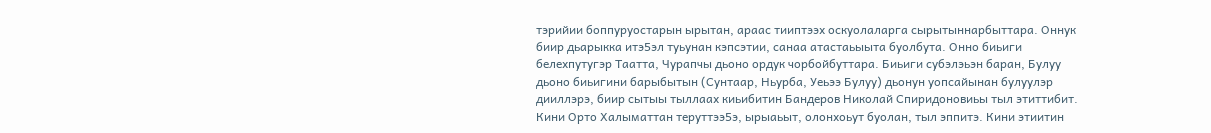тэрийии боппуруостарын ырытан, араас тииптээх оскуолаларга сырытыннарбыттара. Оннук биир дьарыкка итэ5эл туьунан кэпсэтии, санаа атастаьыыта буолбута. Онно биьиги белехпутугэр Таатта, Чурапчы дьоно ордук чорбойбуттара. Биьиги субэлэьэн баран, Булуу дьоно биьигини барыбытын (Сунтаар, Ньурба, Уеьээ Булуу) дьонун уопсайынан булуулэр дииллэрэ, биир сытыы тыллаах киьибитин Бандеров Николай Спиридоновиьы тыл этиттибит. Кини Орто Халыматтан теруттээ5э, ырыаьыт, олонхоьут буолан, тыл эппитэ. Кини этиитин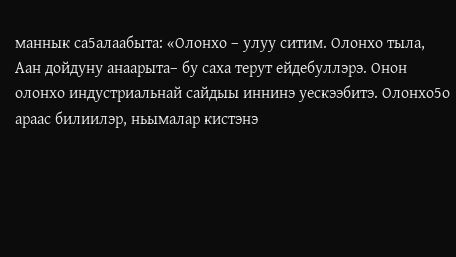маннык са5алаабыта: «Олонхо – улуу ситим. Олонхо тыла, Аан дойдуну анаарыта– бу саха терут ейдебуллэрэ. Онон олонхо индустриальнай сайдыы иннинэ уескээбитэ. Олонхо5о араас билиилэр, ньымалар кистэнэ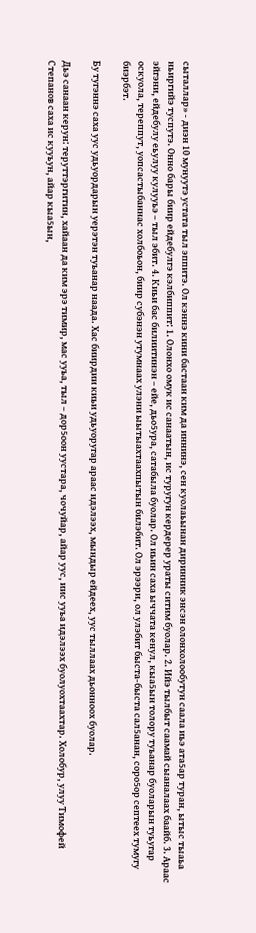сыталлар» - диэн 10 мунуутэ устата тыл эппитэ. Ол кэннэ кини бастаан ким да иннинэ, сен куолаьынан диринник энсэн олонхолообутун саала иьэ ата5ар туран, ытыс тыаьа ньиргийэ туспутэ. Онно бары биир ейдебулгэ кэлбиппит: 1. Олонхо омук ис санаатын, ис туругун кердерер ураты ситим буолар. 2. Ийэ тылбыт саамай сыаналаах баайб. 3. Араас эйгэни, ейдебулу еьулуу кулууьэ – тыл эбит. 4. Киьи бас билиитинэн – ейе, дьо5ура, сатабыла буолар. Ол иьин саха ыччата кенул, кыа5ын толору туьанар буоларын туьугар оскуола, тереппут, уопсастыбаннас холбоьон, биир субэнэн утумнаах улэни ыытыахтаахпытын билэбит. Ол эрээри, ол улэбит быста-быста сал5анан, соро5ор септеех тумугу биэрбэт.

Бу тугэннэ саха уус удьуордарын уерэтэн туьанар наада. Хас биирдии киьи удьуоругар араас идэлээх, мындыр ейдеех, уус тыллаах дьонноох буолар.

Дьэ санаан керун: теруттэргитин, хайаан да ким эрэ тимир, мас ууьа, тыл – дор5оон уустара, чочуйар, айар уус, иис ууьа идэлээх буолуохтаахтар. Холобур, улуу Тимофей Степанов саха ис кууьун, айар кыа5ын,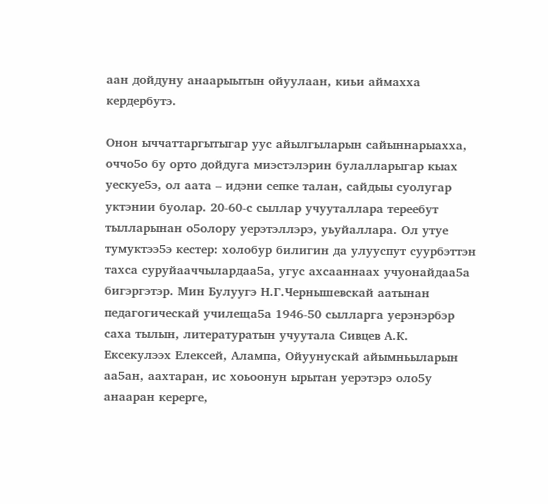аан дойдуну анаарыытын ойуулаан, киьи аймахха кердербутэ.

Онон ыччаттаргытыгар уус айылгыларын сайыннарыахха, оччо5о бу орто дойдуга миэстэлэрин булалларыгар кыах уескуе5э, ол аата – идэни сепке талан, сайдыы суолугар уктэнии буолар. 20-60-с сыллар учууталлара тереебут тылларынан о5олору уерэтэллэрэ, уьуйаллара. Ол утуе тумуктээ5э кестер: холобур билигин да улууспут суурбэттэн тахса суруйааччылардаа5а, угус ахсааннаах учуонайдаа5а бигэргэтэр. Мин Булуугэ Н.Г.Чернышевскай аатынан педагогическай училеща5а 1946-50 сылларга уерэнэрбэр саха тылын, литературатын учуутала Сивцев А.К. Ексекулээх Елексей, Алампа, Ойуунускай айымньыларын аа5ан, аахтаран, ис хоьоонун ырытан уерэтэрэ оло5у анааран керерге,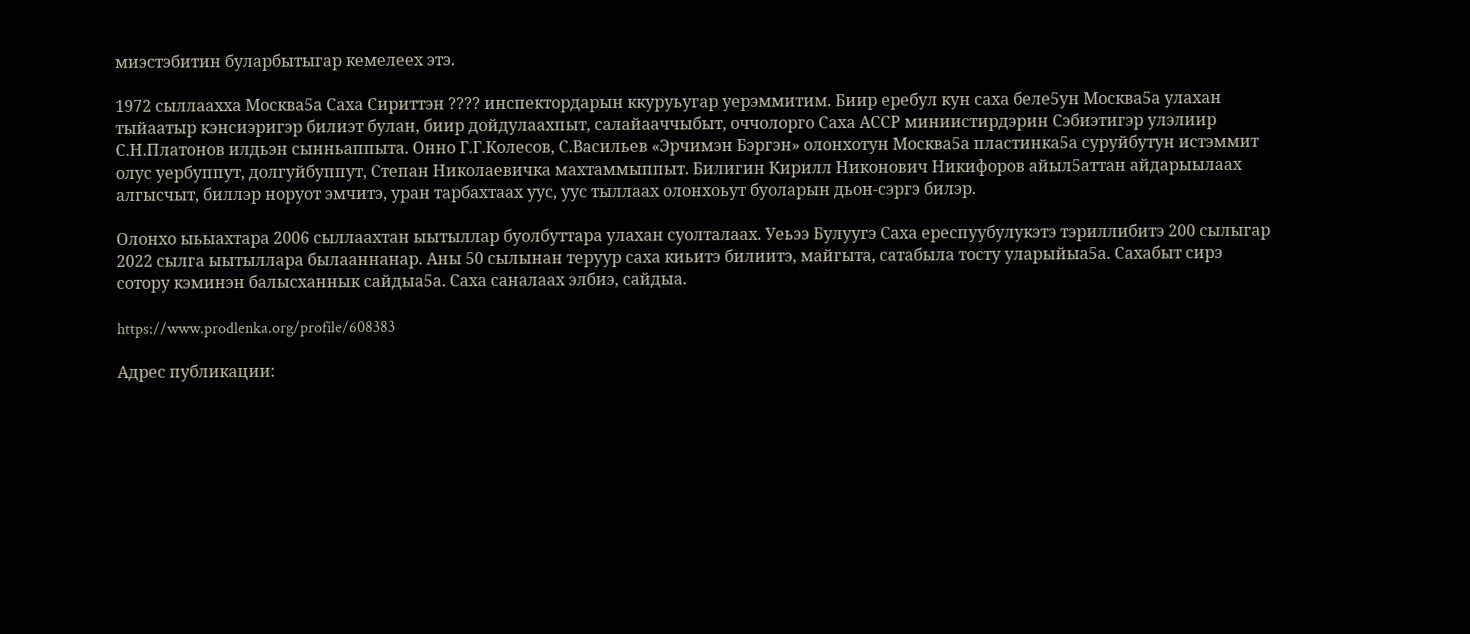миэстэбитин буларбытыгар кемелеех этэ.

1972 сыллаахха Москва5а Саха Сириттэн ???? инспектордарын ккуруьугар уерэммитим. Биир еребул кун саха беле5ун Москва5а улахан тыйаатыр кэнсиэригэр билиэт булан, биир дойдулаахпыт, салайааччыбыт, оччолорго Саха АССР миниистирдэрин Сэбиэтигэр улэлиир С.Н.Платонов илдьэн сынньаппыта. Онно Г.Г.Колесов, С.Васильев «Эрчимэн Бэргэн» олонхотун Москва5а пластинка5а суруйбутун истэммит олус уербуппут, долгуйбуппут, Степан Николаевичка махтаммыппыт. Билигин Кирилл Никонович Никифоров айыл5аттан айдарыылаах алгысчыт, биллэр норуот эмчитэ, уран тарбахтаах уус, уус тыллаах олонхоьут буоларын дьон-сэргэ билэр.

Олонхо ыьыахтара 2006 сыллаахтан ыытыллар буолбуттара улахан суолталаах. Уеьээ Булуугэ Саха ереспуубулукэтэ тэриллибитэ 200 сылыгар 2022 сылга ыытыллара былааннанар. Аны 50 сылынан теруур саха киьитэ билиитэ, майгыта, сатабыла тосту уларыйыа5а. Сахабыт сирэ сотору кэминэн балысханнык сайдыа5а. Саха саналаах элбиэ, сайдыа.

https://www.prodlenka.org/profile/608383

Адрес публикации: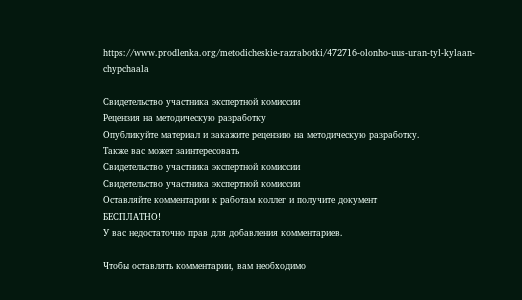https://www.prodlenka.org/metodicheskie-razrabotki/472716-olonho-uus-uran-tyl-kylaan-chypchaala

Свидетельство участника экспертной комиссии
Рецензия на методическую разработку
Опубликуйте материал и закажите рецензию на методическую разработку.
Также вас может заинтересовать
Свидетельство участника экспертной комиссии
Свидетельство участника экспертной комиссии
Оставляйте комментарии к работам коллег и получите документ
БЕСПЛАТНО!
У вас недостаточно прав для добавления комментариев.

Чтобы оставлять комментарии, вам необходимо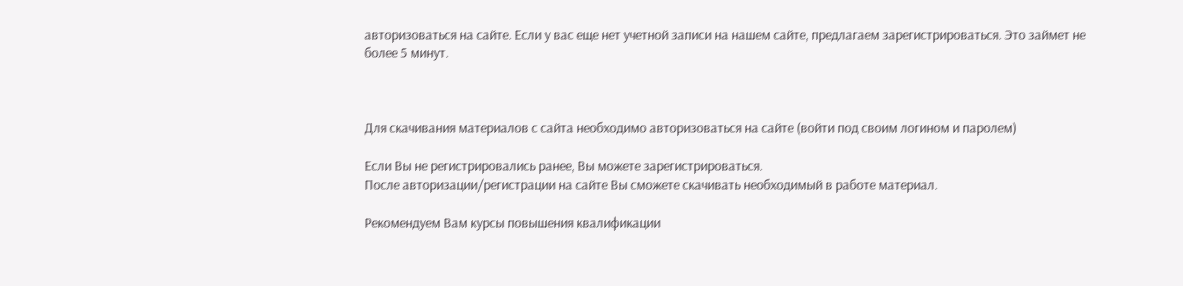авторизоваться на сайте. Если у вас еще нет учетной записи на нашем сайте, предлагаем зарегистрироваться. Это займет не более 5 минут.



Для скачивания материалов с сайта необходимо авторизоваться на сайте (войти под своим логином и паролем)

Если Вы не регистрировались ранее, Вы можете зарегистрироваться.
После авторизации/регистрации на сайте Вы сможете скачивать необходимый в работе материал.

Рекомендуем Вам курсы повышения квалификации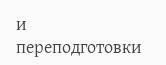и переподготовки